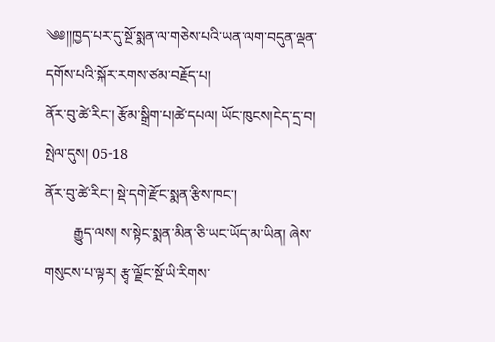༄༅།།ཁྱད་པར་དུ་སྔོ་སྨན་ལ་གཅེས་པའི་ཡན་ལག་བདུན་ལྡན་དགོས་པའི་སྐོར་རགས་ཙམ་བརྗོད་པ།
ནོར་བུ་ཚེ་རིང་། རྩོམ་སྒྲིག་པ།ཚེ་དཔལ། ཡོང་ཁུངས།ངེད་དྲ་བ། སྤེལ་དུས། 05-18
ནོར་བུ་ཚེ་རིང་། སྡེ་དགེ་རྫོང་སྨན་རྩིས་ཁང་།
        རྒྱུད་ལས། ས་སྟེང་སྨན་མིན་ཅི་ཡང་ཡོད་མ་ཡིན། ཞེས་གསུངས་པ་ལྟར། རྩྭ་ལྗོང་སྔོ་ཡི་རིགས་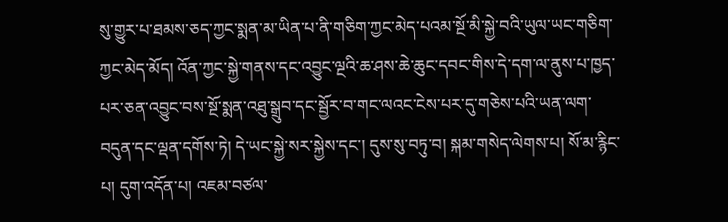སུ་གྱུར་པ་ཐམས་ཅད་ཀྱང་སྨན་མ་ཡིན་པ་ནི་གཅིག་ཀྱང་མེད་པའམ་སྔོ་མི་སྐྱེ་བའི་ཡུལ་ཡང་གཅིག་ཀྱང་མེད་མོད། འོན་ཀྱང་སྐྱེ་གནས་དང་འབྱུང་ལྔའི་ཆ་ཤས་ཆེ་ཆུང་དབང་གིས་དེ་དག་ལ་ནུས་པ་ཁྱད་པར་ཅན་འབྱུང་བས་སྔོ་སྨན་འཐུ་སྒྲུབ་དང་སྦྱོར་བ་གང་ལའང་ངེས་པར་དུ་གཅེས་པའི་ཡན་ལག་བདུན་དང་ལྡན་དགོས་ཏེ། དེ་ཡང་སྐྱེ་སར་སྐྱེས་དང་། དུས་སུ་བཏུ་བ། སྐམ་གསེད་ལེགས་པ། སོ་མ་རྙིང་པ། དུག་འདོན་པ། འཇམ་བཙལ་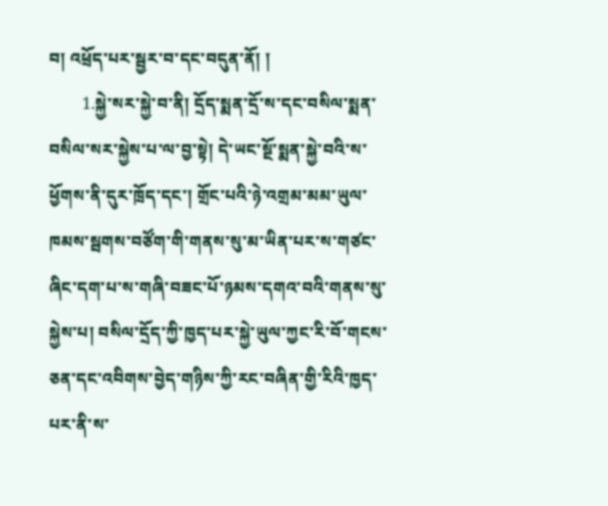བ། འཕྲོད་པར་སྦྱར་བ་དང་བདུན་ནོ། །
        1.སྐྱེ་སར་སྐྱེ་བ་ནི། དྲོད་སྨན་དྲོ་ས་དང་བསིལ་སྨན་བསིལ་སར་སྐྱེས་པ་ལ་བྱ་སྟེ། དེ་ཡང་སྔོ་སྨན་སྐྱེ་བའི་ས་ཕྱོགས་ནི་དུར་ཁྲོད་དང་། གྲོང་པའི་ཉེ་འགྲམ་མམ་ཡུལ་ཁམས་སྦགས་བཙོག་གི་གནས་སུ་མ་ཡིན་པར་ས་གཙང་ཞིང་དག་པ་ས་གཞི་བཟང་པོ་ཉམས་དགའ་བའི་གནས་སུ་སྐྱེས་པ། བསིལ་དྲོད་ཀྱི་ཁྱད་པར་སྐྱེ་ཡུལ་ཀྱང་རི་བོ་གངས་ཅན་དང་འབིགས་བྱེད་གཉིས་ཀྱི་རང་བཞིན་གྱི་རིའི་ཁྱད་པར་ནི་ས་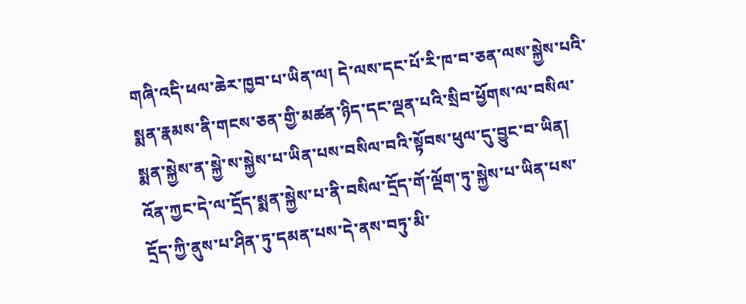གཞི་འདི་ཕལ་ཆེར་ཁྱབ་པ་ཡིན་ལ། དེ་ལས་དང་པོ་རི་ཁ་བ་ཅན་ལས་སྐྱེས་པའི་སྨན་རྣམས་ནི་གངས་ཅན་གྱི་མཚན་ཉིད་དང་ལྡན་པའི་སྲིབ་ཕྱོགས་ལ་བསིལ་སྨན་སྐྱེས་ན་སྐྱེ་ས་སྐྱེས་པ་ཡིན་པས་བསིལ་བའི་སྟོབས་ཕུལ་དུ་བྱུང་བ་ཡིན། འོན་ཀྱང་དེ་ལ་དྲོད་སྨན་སྐྱེས་པ་ནི་བསིལ་དྲོད་གོ་ལྡོག་ཏུ་སྐྱེས་པ་ཡིན་པས་དྲོད་ཀྱི་ནུས་པ་ཤིན་ཏུ་དམན་པས་དེ་ནས་བཏུ་མི་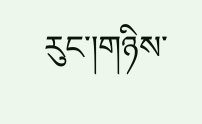རུང་།གཉིས་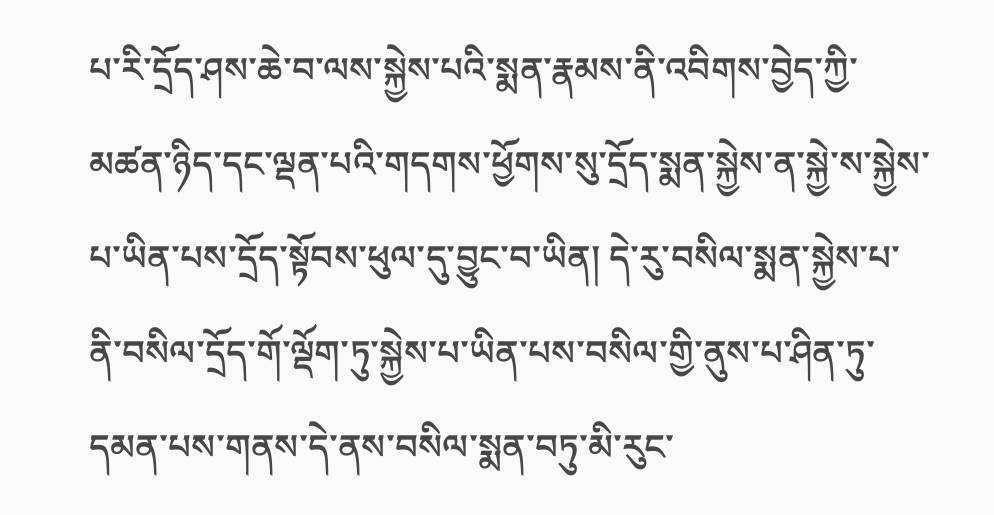པ་རི་དྲོད་ཤས་ཆེ་བ་ལས་སྐྱེས་པའི་སྨན་རྣམས་ནི་འབིགས་བྱེད་ཀྱི་མཚན་ཉིད་དང་ལྡན་པའི་གདགས་ཕྱོགས་སུ་དྲོད་སྨན་སྐྱེས་ན་སྐྱེ་ས་སྐྱེས་པ་ཡིན་པས་དྲོད་སྟོབས་ཕུལ་དུ་བྱུང་བ་ཡིན། དེ་རུ་བསིལ་སྨན་སྐྱེས་པ་ནི་བསིལ་དྲོད་གོ་ལྡོག་ཏུ་སྐྱེས་པ་ཡིན་པས་བསིལ་གྱི་ནུས་པ་ཤིན་ཏུ་དམན་པས་གནས་དེ་ནས་བསིལ་སྨན་བཏུ་མི་རུང་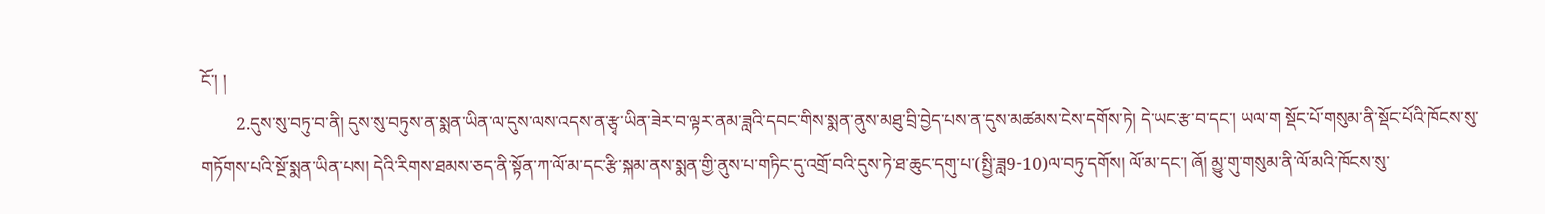ངོ་། །
        2.དུས་སུ་བཏུ་བ་ནི། དུས་སུ་བཏུས་ན་སྨན་ཡིན་ལ་དུས་ལས་འདས་ན་རྩྭ་ཡིན་ཟེར་བ་ལྟར་ནམ་ཟླའི་དབང་གིས་སྨན་ནུས་མཐུ་བྲི་བྱེད་པས་ན་དུས་མཚམས་ངེས་དགོས་ཏེ། དེ་ཡང་རྩ་བ་དང་། ཡལ་ག སྡོང་པོ་གསུམ་ནི་སྡོང་པོའི་ཁོངས་སུ་གཏོགས་པའི་སྔོ་སྨན་ཡིན་པས། དེའི་རིགས་ཐམས་ཅད་ནི་སྟོན་ཀ་ལོ་མ་དང་རྩི་སྐམ་ནས་སྨན་གྱི་ནུས་པ་གཏིང་དུ་འགྲོ་བའི་དུས་ཏེ་ཐ་ཆུང་དགུ་པ་(སྤྱི་ཟླ9-10)ལ་བཏུ་དགོས། ལོ་མ་དང་། ཞོ། མྱུ་གུ་གསུམ་ནི་ལོ་མའི་ཁོངས་སུ་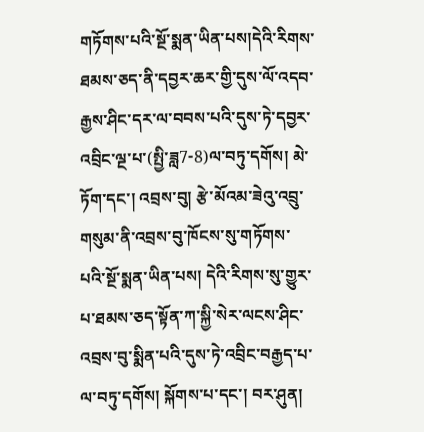གཏོགས་པའི་སྔོ་སྨན་ཡིན་པས།དེའི་རིགས་ཐམས་ཅད་ནི་དབྱར་ཆར་གྱི་དུས་ལོ་འདབ་རྒྱས་ཤིང་དར་ལ་བབས་པའི་དུས་ཏེ་དབྱར་འབྲིང་ལྔ་པ་(སྤྱི་ཟླ7-8)ལ་བཏུ་དགོས། མེ་ཏོག་དང་། འབྲས་བུ། རྩེ་མོའམ་ཟེའུ་འབྲུ་གསུམ་ནི་འབྲས་བུ་ཁོངས་སུ་གཏོགས་པའི་སྔོ་སྨན་ཡིན་པས། དེའི་རིགས་སུ་གྱུར་པ་ཐམས་ཅད་སྟོན་ཀ་སྐྱི་སེར་ལངས་ཤིང་འབྲས་བུ་སྨིན་པའི་དུས་ཏེ་འབྲིང་བརྒྱད་པ་ལ་བཏུ་དགོས། སྐོགས་པ་དང་། བར་ཤུན།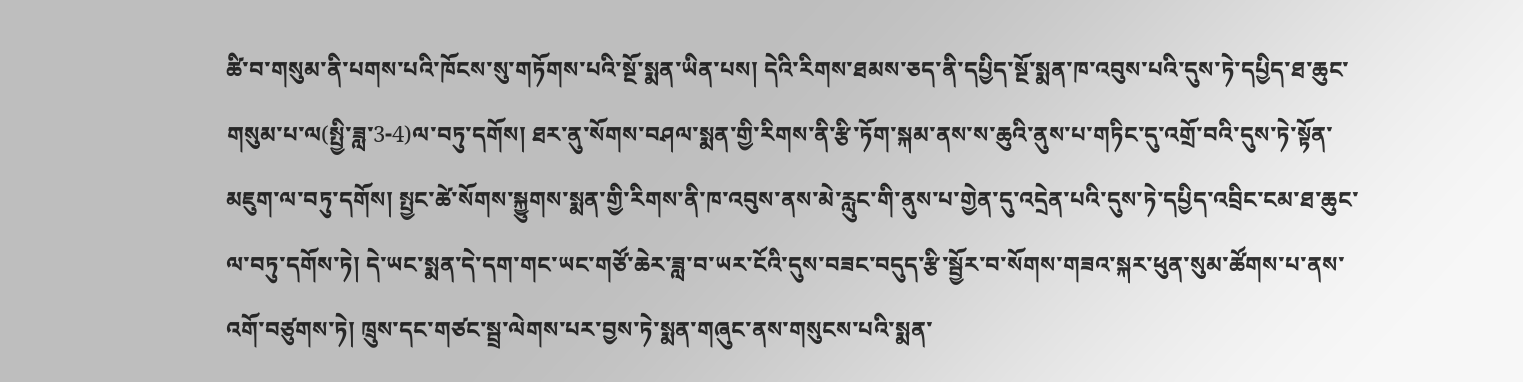ཚི་བ་གསུམ་ནི་པགས་པའི་ཁོངས་སུ་གཏོགས་པའི་སྔོ་སྨན་ཡིན་པས། དེའི་རིགས་ཐམས་ཅད་ནི་དཔྱིད་སྔོ་སྨན་ཁ་འབུས་པའི་དུས་ཏེ་དཔྱིད་ཐ་ཆུང་གསུམ་པ་ལ(སྤྱི་ཟླ་3-4)ལ་བཏུ་དགོས། ཐར་ནུ་སོགས་བཤལ་སྨན་གྱི་རིགས་ནི་རྩི་ཏོག་སྐམ་ནས་ས་ཆུའི་ནུས་པ་གཏིང་དུ་འགྲོ་བའི་དུས་ཏེ་སྟོན་མཇུག་ལ་བཏུ་དགོས། སྤྱང་ཚེ་སོགས་སྐྱུགས་སྨན་གྱི་རིགས་ནི་ཁ་འབུས་ནས་མེ་རླུང་གི་ནུས་པ་གྱེན་དུ་འདྲེན་པའི་དུས་ཏེ་དཔྱིད་འབྲིང་ངམ་ཐ་ཆུང་ལ་བཏུ་དགོས་ཏེ། དེ་ཡང་སྨན་དེ་དག་གང་ཡང་གཙོ་ཆེར་ཟླ་བ་ཡར་ངོའི་དུས་བཟང་བདུད་རྩི་སྦྱོར་བ་སོགས་གཟའ་སྐར་ཕུན་སུམ་ཚོགས་པ་ནས་འགོ་བཙུགས་ཏེ། ཁྲུས་དང་གཙང་སྦྲ་ལེགས་པར་བྱས་ཏེ་སྨན་གཞུང་ནས་གསུངས་པའི་སྨན་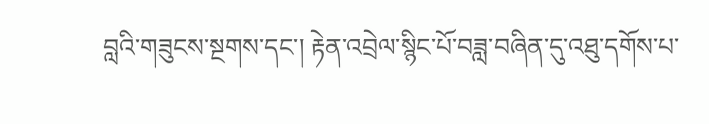བླའི་གཟུངས་སྔགས་དང་། རྟེན་འབྲེལ་སྙིང་པོ་བཟླ་བཞིན་དུ་འཐུ་དགོས་པ་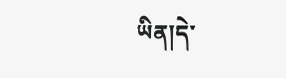ཡིན།དེ་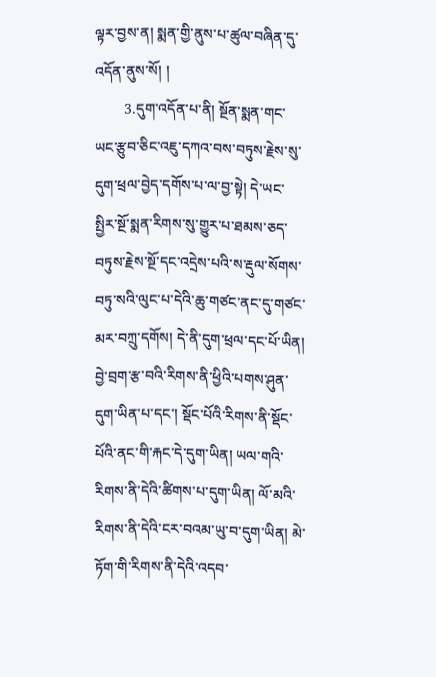ལྟར་བྱས་ན། སྨན་གྱི་ནུས་པ་ཚུལ་བཞིན་དུ་འདོན་ནུས་སོ། །
        3.དུག་འདོན་པ་ནི། སྔོན་སྨན་གང་ཡང་རྩུབ་ཅིང་འཇུ་དཀའ་བས་བཏུས་རྗེས་སུ་དུག་ཕྲལ་བྱེད་དགོས་པ་ལ་བྱ་སྟེ། དེ་ཡང་སྤྱིར་སྔོ་སྨན་རིགས་སུ་གྱུར་པ་ཐམས་ཅད་བཏུས་རྗེས་སྔོ་དང་འདྲེས་པའི་ས་རྡུལ་སོགས་བཏུ་སའི་ལུང་པ་དེའི་ཆུ་གཙང་ནང་དུ་གཙང་མར་བཀྲུ་དགོས། དེ་ནི་དུག་ཕྲལ་དང་པོ་ཡིན། བྱེ་བྲག་རྩ་བའི་རིགས་ནི་ཕྱིའི་པགས་ཤུན་དུག་ཡིན་པ་དང་། སྡོང་པོའི་རིགས་ནི་སྡོང་པོའི་ནང་གི་རྐང་དེ་དུག་ཡིན། ཡལ་གའི་རིགས་ནི་དེའི་ཚིགས་པ་དུག་ཡིན། ལོ་མའི་རིགས་ནི་དེའི་ངར་བའམ་ཡུ་བ་དུག་ཡིན། མེ་ཏོག་གི་རིགས་ནི་དེའི་འདབ་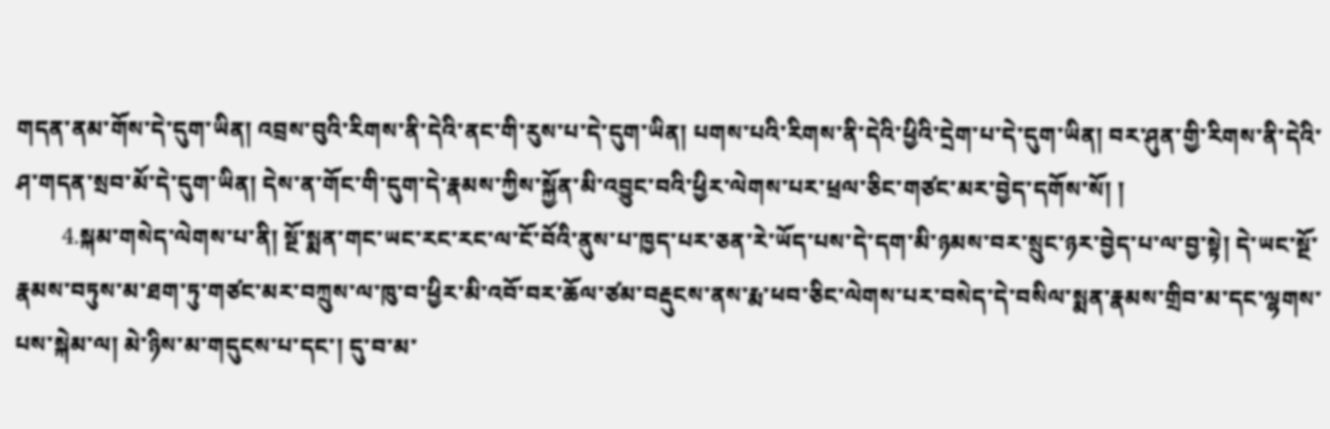གདན་ནམ་གོས་དེ་དུག་ཡིན། འབྲས་བུའི་རིགས་ནི་དེའི་ནང་གི་རུས་པ་དེ་དུག་ཡིན། པགས་པའི་རིགས་ནི་དེའི་ཕྱིའི་དྲེག་པ་དེ་དུག་ཡིན། བར་ཤུན་གྱི་རིགས་ནི་དེའི་ཤ་གདན་སྲབ་མོ་དེ་དུག་ཡིན། དེས་ན་གོང་གི་དུག་དེ་རྣམས་ཀྱིས་སྐྱོན་མི་འབྱུང་བའི་ཕྱིར་ལེགས་པར་ཕྲལ་ཅིང་གཙང་མར་བྱེད་དགོས་སོ། །
        4.སྐམ་གསེད་ལེགས་པ་ནི། སྔོ་སྨན་གང་ཡང་རང་རང་ལ་ངོ་བོའི་ནུས་པ་ཁྱད་པར་ཅན་རེ་ཡོད་པས་དེ་དག་མི་ཉམས་བར་སྲུང་ཉར་བྱེད་པ་ལ་བྱ་སྟེ། དེ་ཡང་སྔོ་རྣམས་བཏུས་མ་ཐག་ཏུ་གཙང་མར་བཀྲུས་ལ་ཁུ་བ་ཕྱིར་མི་འབོ་བར་ཆོལ་ཙམ་བརྡུངས་ནས་རྨ་ཕབ་ཅིང་ལེགས་པར་བསེད་དེ་བསིལ་སྨན་རྣམས་གྲིབ་མ་དང་ལྷགས་པས་སྐེམ་ལ། མེ་ཉིས་མ་གདུངས་པ་དང་། དུ་བ་མ་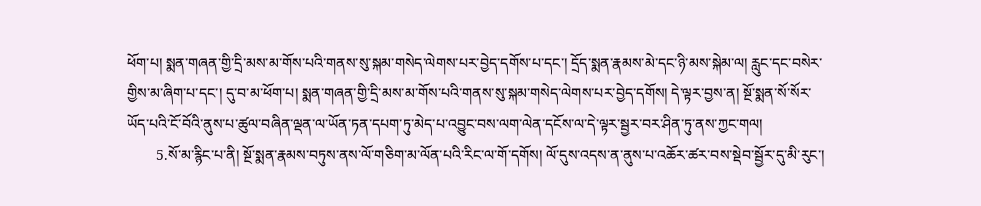ཕོག་པ། སྨན་གཞན་གྱི་དྲི་མས་མ་གོས་པའི་གནས་སུ་སྐམ་གསེད་ལེགས་པར་བྱེད་དགོས་པ་དང་། དྲོད་སྨན་རྣམས་མེ་དང་ཉི་མས་སྐེམ་ལ། རླུང་དང་བསེར་གྱིས་མ་ཞིག་པ་དང་། དུ་བ་མ་ཕོག་པ། སྨན་གཞན་གྱི་དྲི་མས་མ་གོས་པའི་གནས་སུ་སྐམ་གསེད་ལེགས་པར་བྱེད་དགོས། དེ་ལྟར་བྱས་ན། སྔོ་སྨན་སོ་སོར་ཡོད་པའི་ངོ་བོའི་ནུས་པ་ཚུལ་བཞིན་ལྡན་ལ་ཡོན་ཏན་དཔག་ཏུ་མེད་པ་འབྱུང་བས་ལག་ལེན་དངོས་ལ་དེ་ལྟར་སྦྱར་བར་ཤིན་ཏུ་ནས་ཀྱང་གལ།
        5.སོ་མ་རྙིང་པ་ནི། སྔོ་སྨན་རྣམས་བཏུས་ནས་ལོ་གཅིག་མ་ལོན་པའི་རིང་ལ་གོ་དགོས། ལོ་དུས་འདས་ན་ནུས་པ་འཆོར་ཚར་བས་སྡེབ་སྦྱོར་དུ་མི་རུང་།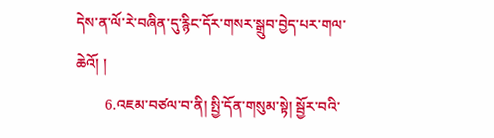དེས་ན་ལོ་རེ་བཞིན་དུ་རྙིང་དོར་གསར་སྒྲུབ་བྱེད་པར་གལ་ཆེའོ། །
        6.འཇམ་བཙལ་བ་ནི། སྤྱི་དོན་གསུམ་སྟེ། སྦྱོར་བའི་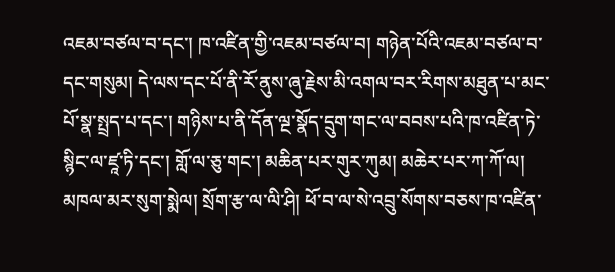འཇམ་བཙལ་བ་དང་། ཁ་འཛིན་གྱི་འཇམ་བཙལ་བ། གཉེན་པོའི་འཇམ་བཙལ་བ་དང་གསུམ། དེ་ལས་དང་པོ་ནི་རོ་ནུས་ཞུ་རྗེས་མི་འགལ་བར་རིགས་མཐུན་པ་མང་པོ་སྣ་སྤྲད་པ་དང་། གཉིས་པ་ནི་དོན་ལྔ་སྣོད་དྲུག་གང་ལ་བབས་པའི་ཁ་འཛིན་ཏེ་སྙིང་ལ་ཛཱ་ཏི་དང་། གློ་ལ་ཅུ་གང་། མཆིན་པར་གུར་ཀུམ། མཆེར་པར་ཀ་ཀོ་ལ། མཁལ་མར་སུག་སྨེལ། སྲོག་རྩ་ལ་ལི་ཤི། ཕོ་བ་ལ་སེ་འབྲུ་སོགས་བཅས་ཁ་འཛིན་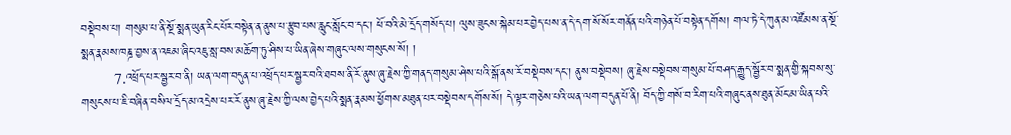བསྡེབས་པ། གསུམ་པ་ནི་སྔོ་སྨན་ཡུན་རིང་པོར་བསྟེན་ན་ནུས་པ་རྩུབ་པས་རླུང་སློང་བ་དང་། ཕོ་བའི་མེ་དྲོད་གསོད་པ། ལུས་ཟུངས་སྐེམ་པར་བྱེད་པས་ན་དེ་དག་སོ་སོར་གནོན་པའི་གཉེན་པོ་བསྟེན་དགོས། གལ་ཏེ་དེ་ཀུན་མ་འཛོམས་ན་སྔོ་སྨན་རྣམས་ཁཎྜ་བྱས་ན་འཇམ་ཞིང་འཇུ་སླ་བས་མཆོག་ཏུ་ཤིས་པ་ཡིན་ཞེས་གཞུང་ལས་གསུངས་སོ། །
        7.འཕྲོད་པར་སྦྱར་བ་ནི། ཡན་ལག་བདུན་པ་འཕྲོད་པར་སྦྱར་བའི་ཐབས་ནི་རོ་ནུས་ཞུ་རྗེས་ཀྱི་གནད་གསུམ་ཤེས་པའི་སྒོ་ནས་རོ་བསྡེབས་དང་། ནུས་བསྡེབས། ཞུ་རྗེས་བསྡེབས་གསུམ་པོ་བཤད་རྒྱུད་སྦྱོར་བ་སྨན་གྱི་སྐབས་སུ་གསུངས་པ་ཇི་བཞིན་བསིལ་དྲོད་མ་འདྲེས་པར་རོ་ནུས་ཞུ་རྗེས་ཀྱི་ལས་བྱེད་པའི་སྨན་རྣམས་ཕྱོགས་མཐུན་པར་བསྡེབས་དགོས་སོ། དེ་ལྟར་གཅེས་པའི་ཡན་ལག་བདུན་པོ་ནི། བོད་ཀྱི་གསོ་བ་རིག་པའི་གཞུང་ནས་ཐུན་མོང་མ་ཡིན་པའི་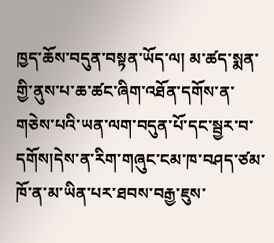ཁྱད་ཆོས་བདུན་བསྟན་ཡོད་ལ། མ་ཚད་སྨན་གྱི་ནུས་པ་ཆ་ཚང་ཞིག་འཐོན་དགོས་ན་གཅེས་པའི་ཡན་ལག་བདུན་པོ་དང་སྦྱར་བ་དགོས།དེས་ན་རིག་གཞུང་ངམ་ཁ་བཤད་ཙམ་ཁོ་ན་མ་ཡིན་པར་ཐབས་བརྒྱ་ཇུས་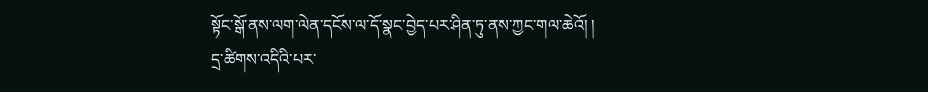སྟོང་སྒོ་ནས་ལག་ལེན་དངོས་ལ་དོ་སྣང་བྱེད་པར་ཤིན་ཏུ་ནས་ཀྱང་གལ་ཆེའོ། །
དྲ་ཚིགས་འདིའི་པར་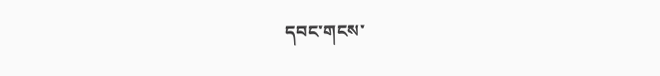དབང་གངས་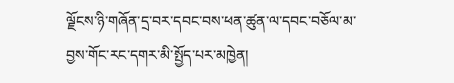ལྗོངས་ཉི་གཞོན་དྲ་བར་དབང་བས་ཕན་ཚུན་ལ་དབང་བཅོལ་མ་བྱས་གོང་རང་དགར་མི་སྤྱོད་པར་མཁྱེན།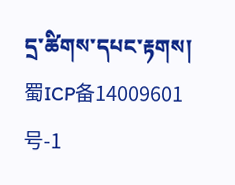དྲ་ཚིགས་དཔང་རྟགས། 蜀ICP备14009601号-1